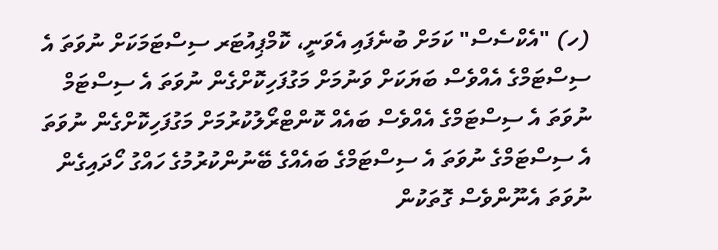(ހ) "އެކްސެސް" ކަމަށް ބުނެފައި އެވަނީ، ކޮމްޕިއުޓަރ ސިސްޓަމަކަށް ނުވަތަ އެ ސިސްޓަމްގެ އެއްވެސް ބަޔަކަށް ވަނުމަށް މަގުފަހިކޮށްގެން ނުވަތަ އެ ސިސްޓަމް ނުވަތަ އެ ސިސްޓަމްގެ އެއްވެސް ބައެއް ކޮންޓްރޯލުކުރުމަށް މަގުފަހިކޮށްގެން ނުވަތަ އެ ސިސްޓަމްގެ ނުވަތަ އެ ސިސްޓަމްގެ ބައެއްގެ ބޭނުންކުރުމުގެ ހައްގު ހޯދައިގެން ނުވަތަ އެނޫންވެސް ގޮތަކުން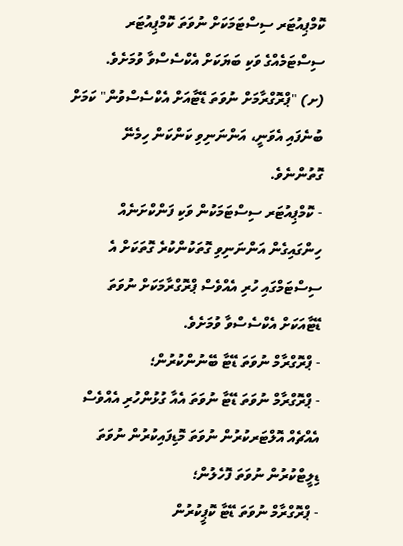ކޮމްޕިއުޓަރ ސިސްޓަމަކަށް ނުވަތަ ކޮމްޕިއުޓަރ ސިސްޓަމެއްގެ ވަކި ބަޔަކަށް އެކްސެސްވާ ވުމަށެވެ.
(ށ) "ޕްރޮގްރާމަށް ނުވަތަ ޑޭޓާއަށް އެކްސެސްވުން" ކަމަށް ބުނެފައި އެވަނީ، އަންނަނިވި ކަންކަން ހިމެނޭ ގޮތުންނެވެ.
- ކޮމްޕިއުޓަރ ސިސްޓަމަކުން ވަކި ފަންކްށަނެއް ހިންގައިގެން އަންނަނިވި ގޮތަކުންކުރެ ގޮތަކަށް އެ ސިސްޓަމްގައި ހުރި އެއްވެސް ޕްރޮގްރާމަކަށް ނުވަތަ ޑޭޓާއަކަށް އެކްސެސްވާ ވުމަށެވެ.
- ޕްރޮގްރާމް ނުވަތަ ޑޭޓާ ބޭނުންކުރުން؛
- ޕްރޮގްރާމް ނުވަތަ ޑޭޓާ ނުވަތަ އެއާ ގުޅުންހުރި އެއްވެސް އެއްޗެއް އޮލްޓަރކުރުން ނުވަތަ މޮޑިފައިކުރުން ނުވަތަ ޑިލީޓްކުރުން ނުވަތަ ފޮހެލުން؛
- ޕްރޮގްރާމް ނުވަތަ ޑޭޓާ ކޮޕީކުރުން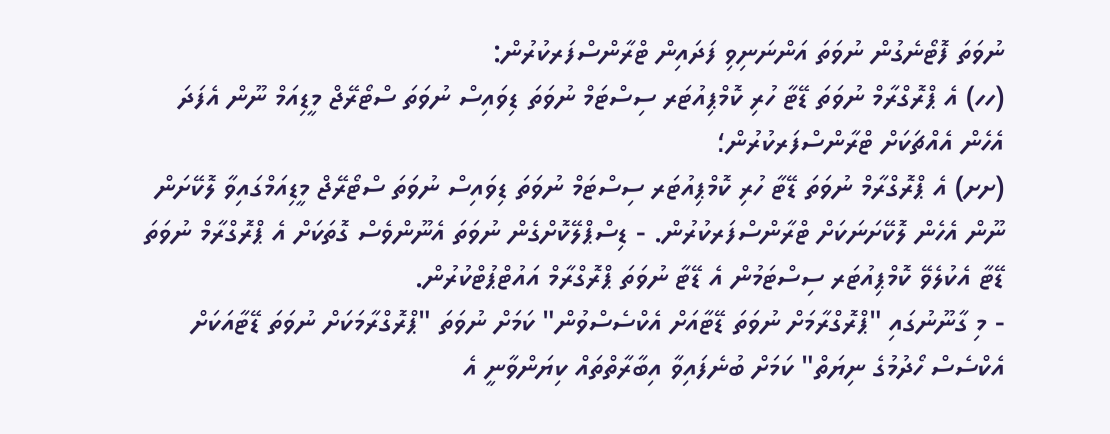ނުވަތަ ފޮޓޯނެގުން ނުވަތަ އަންނަނިވި ފަދައިން ޓްރާންސްފަރކުރުން:
(ހހ) އެ ޕްރޮގްރާމް ނުވަތަ ޑޭޓާ ހުރި ކޮމްޕިއުޓަރ ސިސްޓަމް ނުވަތަ ޑިވައިސް ނުވަތަ ސްޓޯރޭޖް މީޑިއަމް ނޫން އެފަދަ އެހެން އެއްޗަކަށް ޓްރާންސްފަރކުރުން؛
(ށށ) އެ ޕްރޮގްރާމް ނުވަތަ ޑޭޓާ ހުރި ކޮމްޕިއުޓަރ ސިސްޓަމް ނުވަތަ ޑިވައިސް ނުވަތަ ސްޓޯރޭޖް މީޑިއަމްގައިވާ ލޮކޭށަން ނޫން އެހެން ލޮކޭށަނަކަށް ޓްރާންސްފަރކުރުން. - ޑިސްޕްލޭކޮށްގެން ނުވަތަ އެނޫންވެސް ގޮތަކަށް އެ ޕްރޮގްރާމް ނުވަތަ ޑޭޓާ އެކުލެވޭ ކޮމްޕިއުޓަރ ސިސްޓަމުން އެ ޑޭޓާ ނުވަތަ ޕްރޮގްރާމް އައުޓްޕުޓްކުރުން.
- މި ގާނޫނުގައި "ޕްރޮގްރާމަށް ނުވަތަ ޑޭޓާއަށް އެކްސެސްވުން" ކަމަށް ނުވަތަ "ޕްރޮގްރާމަކަށް ނުވަތަ ޑޭޓާއަކަށް އެކްސެސް ހޯދުމުގެ ނިޔަތް" ކަމަށް ބުނެފައިވާ އިބާރާތްތައް ކިޔަންވާނީ އެ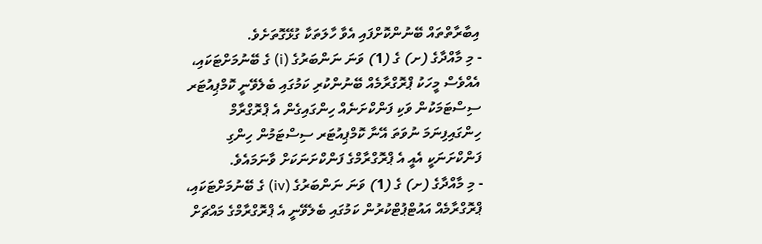އިބާރާތްތައް ބޭނުންކޮށްފައި އެވާ ހާލަތަކާ ގުޅޭގޮތަށެވެ.
- މި މާއްދާގެ (ށ) ގެ (1) ވަނަ ނަންބަރުގެ (i) ގެ ބޭނުމަށްޓަކައި، އެއްވެސް މީހަކު ޕްރޮގްރާމެއް ބޭނުންކުރި ކަމުގައި ބެލެވޭނީ ކޮމްޕިއުޓަރ ސިސްޓަމަކުން ވަކި ފަންކްށަނެއް ހިންގައިގެން އެ ޕްރޮގްރާމް ހިންގައިފިނަމަ ނުވަތަ އޭނާ ކޮމްޕިއުޓަރ ސިސްޓަމުން ހިންގި ފަންކްށަނަކީ އެއީ އެ ޕްރޮގްރާމްގެ ފަންކްށަނަކަށް ވާނަމައެވެ.
- މި މާއްދާގެ (ށ) ގެ (1) ވަނަ ނަންބަރުގެ (iv) ގެ ބޭނުމަށްޓަކައި، ޕްރޮގްރާމެއް އައުޓްޕުޓްކުރުން ކަމުގައި ބެލެވޭނީ އެ ޕްރޮގްރާމްގެ މައްޗަށް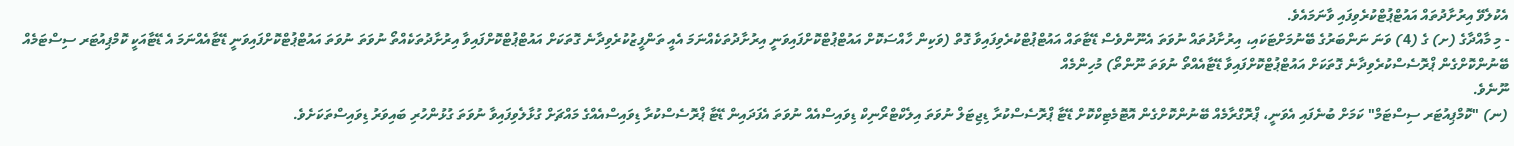އެކުލެވޭ އިރުށާދުތައް އައުޓްޕުޓްކުރެވިފައި ވާނަމައެވެ.
- މި މާއްދާގެ (ށ) ގެ (4) ވަނަ ނަންބަރުގެ ބޭނުމަށްޓަކައި، އިރުށާދުތައް ނުވަތަ އެނޫންވެސް ޑޭޓާތައް އައުޓްޕުޓްކުރެވިފައިވާ ގޮތް (ވަކިން ހާއްސަކޮށް އައުޓްޕުޓްކޮށްފައިވަނީ އިރުށާދުތަކެއްނަމަ އެއީ ތަންފީޒުކުރެވިދާނެ ގޮތަކަށް އައުޓްޕުޓްކޮށްފައިވާ އިރުށާދުތަކެއްތޯ ނުވަތަ ނުވަތަ އައުޓްޕުޓްކޮށްފައިވަނީ ޑޭޓާއެއްނަމަ އެ ޑޭޓާއަކީ ކޮމްޕިއުޓަރ ސިސްޓަމެއް ބޭނުންކޮށްގެން ޕްރޮސެސްކުރެވިދާނެ ގޮތަކަށް އައުޓްޕުޓްކޮށްފައިވާ ޑޭޓާއެއްތޯ ނުވަތަ ނޫންތޯ) މުހިންމެއް
ނޫނެވެ.
(ނ) "ކޮމްޕިއުޓަރ ސިސްޓަމް" ކަމަށް ބުނެފައި އެވަނީ، ޕްރޮގްރާމެއް ބޭނުންކޮށްގެން އޮޓޮމެޓިކްކޮށް ޑޭޓާ ޕްރޮސެސްކުރާ ޑިޖިޓަލް ނުވަތަ އިލެކްޓްރޯނިކް ޑިވައިސްއެއް ނުވަތަ އެފަދައިން ޑޭޓާ ޕްރޮސެސްކުރާ ޑިވައިސްއެއްގެ މައްޗަށް ގުޅާލެވިފައިވާ ނުވަތަ ގުޅުންހުރި ބައިވަރު ޑިވައިސްތަކަށެވެ.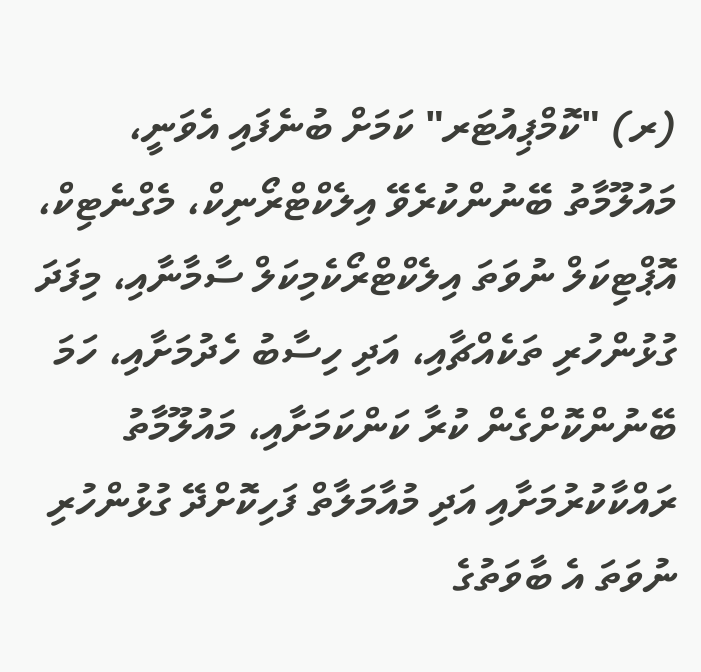(ރ) "ކޮމްޕިއުޓަރ" ކަމަށް ބުނެފައި އެވަނީ، މައުލޫމާތު ބޭނުންކުރެވޭ އިލެކްޓްރޯނިކް، މެގްނެޓިކް، އޮޕްޓިކަލް ނުވަތަ އިލެކްޓްރޯކެމިކަލް ސާމާނާއި، މިފަދަ ގުޅުންހުރި ތަކެއްޗާއި، އަދި ހިސާބު ހެދުމަށާއި، ހަމަ ބޭނުންކޮށްގެން ކުރާ ކަންކަމަށާއި، މައުލޫމާތު ރައްކާކުރުމަށާއި އަދި މުއާމަލާތް ފަހިކޮށްދޭ ގުޅުންހުރި ނުވަތަ އެ ބާވަތުގެ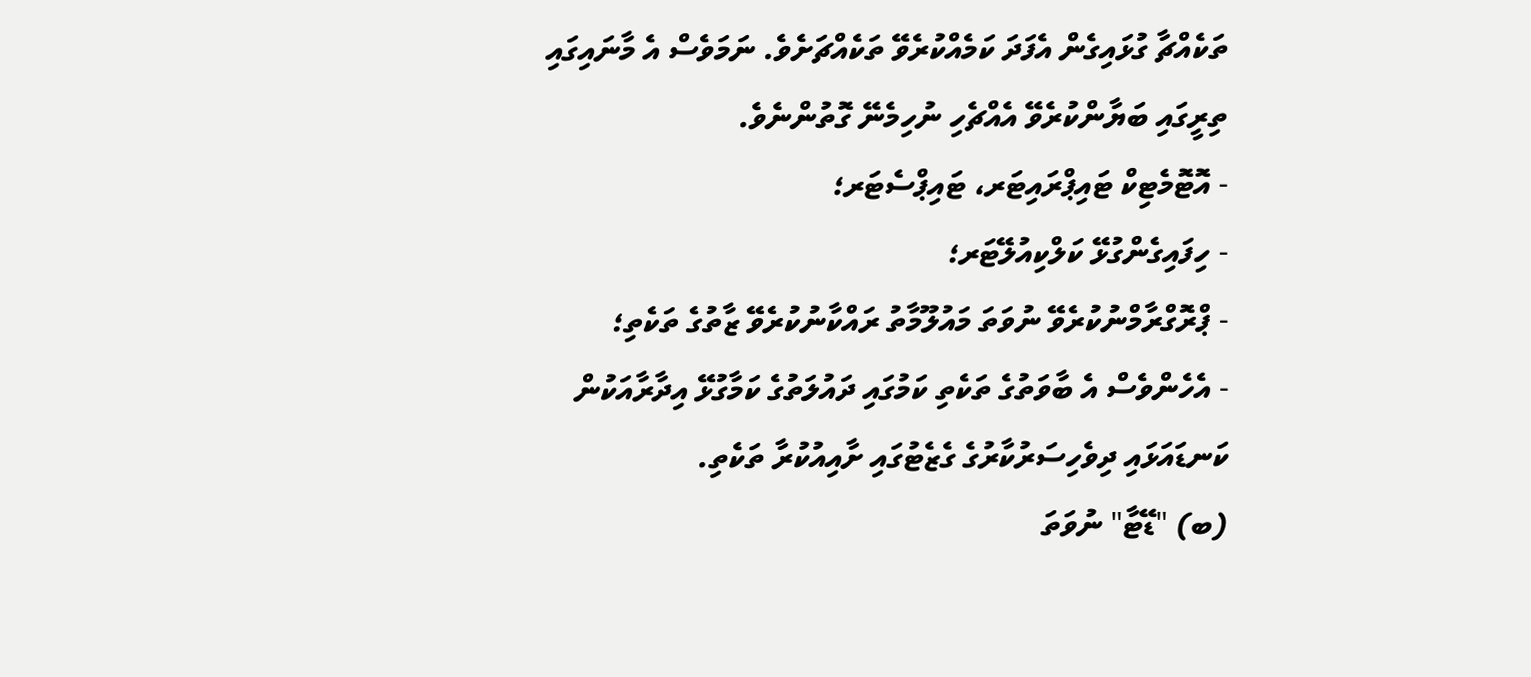ތަކެއްޗާ ގުޅައިގެން އެފަދަ ކަމެއްކުރެވޭ ތަކެއްޗަށެވެ. ނަމަވެސް އެ މާނައިގައި ތިރީގައި ބަޔާންކުރެވޭ އެއްޗެހި ނުހިމެނޭ ގޮތުންނެވެ.
- އޮޓޮމެޓިކް ޓައިޕްރައިޓަރ، ޓައިޕްސެޓަރ؛
- ހިފައިގެންގުޅޭ ކަލްކިއުލޭޓަރ؛
- ޕްރޮގްރާމްނުކުރެވޭ ނުވަތަ މައުލޫމާތު ރައްކާނުކުރެވޭ ޒާތުގެ ތަކެތި؛
- އެހެންވެސް އެ ބާވަތުގެ ތަކެތި ކަމުގައި ދައުލަތުގެ ކަމާގުޅޭ އިދާރާއަކުން ކަނޑައަޅައި ދިވެހިސަރުކާރުގެ ގެޒެޓުގައި ށާއިއުކުރާ ތަކެތި.
(ބ) "ޑޭޓާ" ނުވަތަ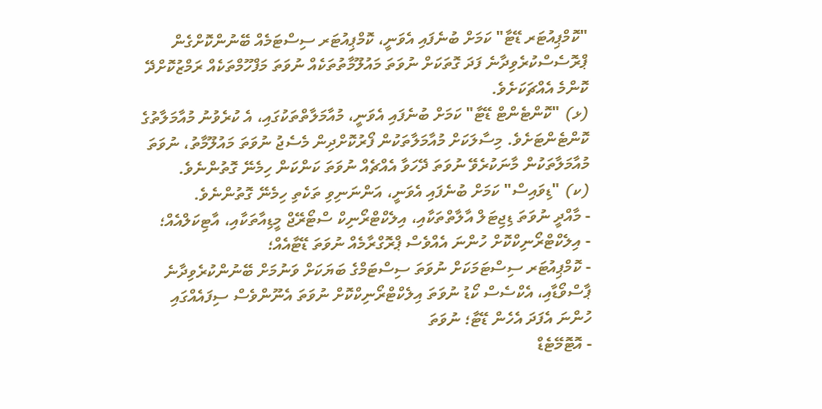"ކޮމްޕިއުޓަރ ޑޭޓާ" ކަމަށް ބުނެފައި އެވަނީ، ކޮމްޕިއުޓަރ ސިސްޓަމެއް ބޭނުންކޮށްގެން ޕްރޮސެސްކުރެވިދާނެ ފަދަ ގޮތަކަށް ނުވަތަ މައުލޫމާތުތަކެއް ނުވަތަ މަފްހޫމްތަކެއް ރަމްޒުކޮށްދޭ ކޮންމެ އެއްޗަކަށެވެ.
(ޅ) "ކޮންޓެންޓް ޑޭޓާ" ކަމަށް ބުނެފައި އެވަނީ، މުއާމަލާތްތަކުގައި، އެ ކުރެވުނު މުއާމަލާތުގެ ކޮންޓެންޓަށެވެ. މިސާލަކަށް މުއާމަލާތަކުން ފޯރުކޮށްދިން މެސެޖު ނުވަތަ މައުލޫމާތު، ނުވަތަ މުއާމަލާތަކުން މާނަކުރެވޭ ނުވަތަ ދޭހަވާ އެއްޗެއް ނުވަތަ ކަންކަން ހިމެނޭ ގޮތުންނެވެ.
(ކ) "ޑިވައިސް" ކަމަށް ބުނެފައި އެވަނީ، އަންނަނިވި ތަކެތި ހިމެނޭ ގޮތުންނެވެ.
- މާއްދީ ނުވަތަ ޑިޖިޓަލް އާލާތްތަކާއި، އިލެކްޓްރޯނިކް ސްޓޯރޭޖް މީޑިއާތަކާއި، އާޓިކަލްއެއް؛
- އިލެކްޓްރޯނިކްކޮށް ހުންނަ އެއްވެސް ޕްރޮގްރާމެއް ނުވަތަ ޑޭޓާއެއް؛
- ކޮމްޕިއުޓަރ ސިސްޓަމަކަށް ނުވަތަ ސިސްޓަމްގެ ބަޔަކަށް ވަނުމަށް ބޭނުންކުރެވިދާނެ ޕާސްވޯޑާއި، އެކްސެސް ކޯޑު ނުވަތަ އިލެކްޓްރޯނިކްކޮށް ނުވަތަ އެނޫންވެސް ސިފައެއްގައި ހުންނަ އެފަދަ އެހެން ޑޭޓާ؛ ނުވަތަ
- އޮޓޮމޭޓެޑް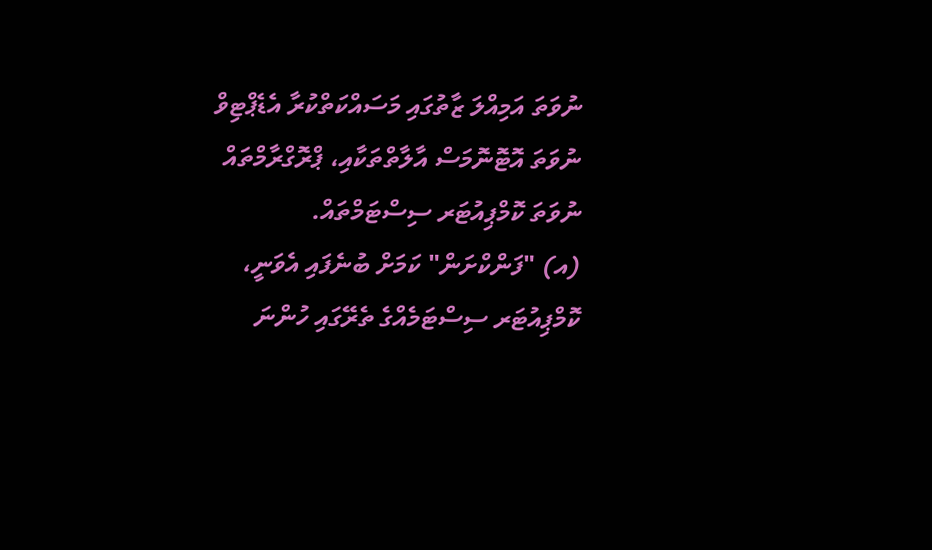ނުވަތަ އަމިއްލަ ޒާތުގައި މަސައްކަތްކުރާ އެޑެޕްޓިވް ނުވަތަ އޮޓޮނޮމަސް އާލާތްތަކާއި، ޕްރޮގްރާމްތައް ނުވަތަ ކޮމްޕިއުޓަރ ސިސްޓަމްތައް.
(އ) "ފަންކްށަން" ކަމަށް ބުނެފައި އެވަނީ، ކޮމްޕިއުޓަރ ސިސްޓަމެއްގެ ތެރޭގައި ހުންނަ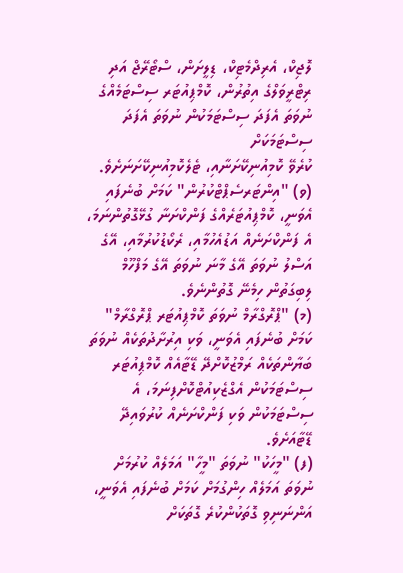ލޮޖިކް، އެރިދްމެޓިކް، ޑިލީށަން، ސްޓޯރޭޖް އަދި ރިޓްރީވަލްގެ އިތުރުން، ކޮމްޕިއުޓަރ ސިސްޓަމެއްގެ ނުވަތަ އެފަދަ ސިސްޓަމަކުން ނުވަތަ އެފަދަ ސިސްޓަމަކަށް
ކުރެވޭ ކޮމިއުނިކޭށަނާއި، ޓެލެކޮމިއުނިކޭށަނަށެވެ.
(ވ) "އިންޓަރސެޕްޓްކުރުން" ކަމަށް ބުނެފައި އެވަނީ، ކޮމްޕިއުޓަރެއްގެ ފަންކްށަނާ ގުޅޭގޮތުންނަމަ، އެ ފަންކްށަނެއް އަޑުއެހުމާއި، ރެކޯޑުކުރުމާއި، އޭގެ އަސްލު ނުވަތަ އޭގެ މާނަ ނުވަތަ އޭގެ މަފްހޫމް ލިބިގަތުން ހިމެނޭ ގޮތުންނެވެ.
(މ) "ޕްރޮގްރާމް ނުވަތަ ކޮމްޕިއުޓަރ ޕްރޮގްރާމް" ކަމަށް ބުނެފައި އެވަނީ، ވަކި އިރުށާދުތަކެއް ނުވަތަ ބަޔާންތަކެއް ރަމްޒުކޮށްދޭ ޑޭޓާއެއް ކޮމްޕިއުޓަރ ސިސްޓަމަކުން އެގްޒެކިއުޓްކޮށްފިނަމަ، އެ ސިސްޓަމަކުން ވަކި ފަންކްށަނެއް ކުރުވައިދޭ ޑޭޓާއަށެވެ.
(ފ) "މީހަކު" ނުވަތަ "މީހާ" އަމަލެއް ކުރުމަށް ނުވަތަ އަމަލެއް ހިންގުމަށް ކަމަށް ބުނެފައި އެވަނީ، އަންނަނިވި ގޮތަކުންކުރެ ގޮތަކަށް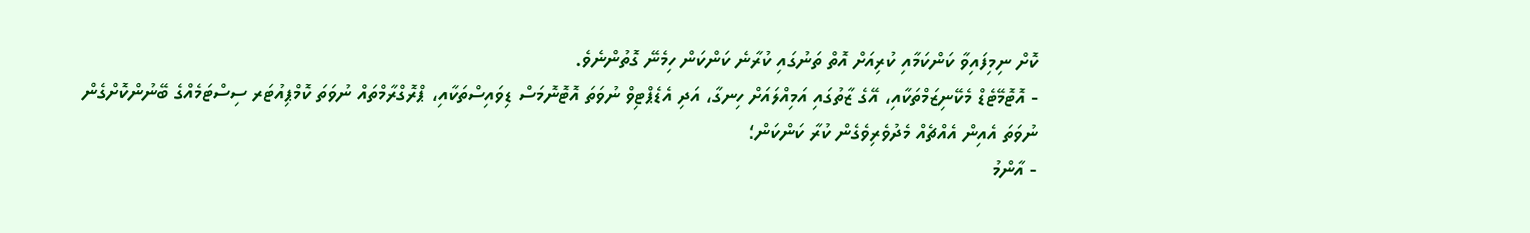ކޮށް ނިމިފައިވާ ކަންކަމާއި ކުރިއަށް އޮތް ތަނުގައި ކުރާނެ ކަންކަން ހިމެނޭ ގޮތުންނެވެ.
- އޮޓޮމޭޓެޑް މެކޭނިޒަމްތަކާއި، އޭގެ ޒާތުގައި އަމިއްލައަށް ހިނގާ، އަދި އެޑެޕްޓިވް ނުވަތަ އޮޓޮނޮމަސް ޑިވައިސްތަކާއި، ޕްރޮގްރާމްތައް ނުވަތަ ކޮމްޕިއުޓަރ ސިސްޓަމެއްގެ ބޭނުންކޮށްގެން ނުވަތަ އެއިން އެއްޗެއް މެދުވެރިވެގެން ކުރާ ކަންކަން؛
- އާންމު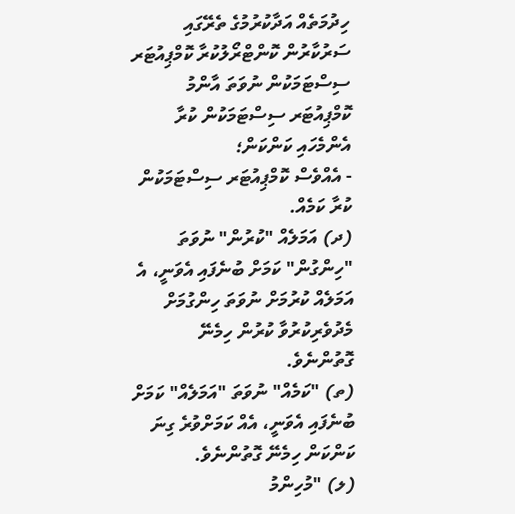ހިދުމަތެއް އަދާކުރުމުގެ ތެރޭގައި ސަރުކާރުން ކޮންޓްރޯލުކުރާ ކޮމްޕިއުޓަރ ސިސްޓަމަކުން ނުވަތަ އާންމު ކޮމްޕިއުޓަރ ސިސްޓަމަކުން ކުރާ އެންމެހައި ކަންކަން؛
- އެއްވެސް ކޮމްޕިއުޓަރ ސިސްޓަމަކުން ކުރާ ކަމެއް.
(ދ) އަމަލެއް "ކުރުން" ނުވަތަ "ހިންގުން" ކަމަށް ބުނެފައި އެވަނީ، އެ އަމަލެއް ކުރުމަށް ނުވަތަ ހިންގުމަށް މެދުވެރިކުރުވާ ކުރުން ހިމެނޭ ގޮތުންނެވެ.
(ތ) "ކަމެއް" ނުވަތަ "އަމަލެއް" ކަމަށް ބުނެފައި އެވަނީ، އެއް ކަމަށްވުރެ ގިނަ ކަންކަން ހިމެނޭ ގޮތުންނެވެ.
(ލ) "މުހިންމު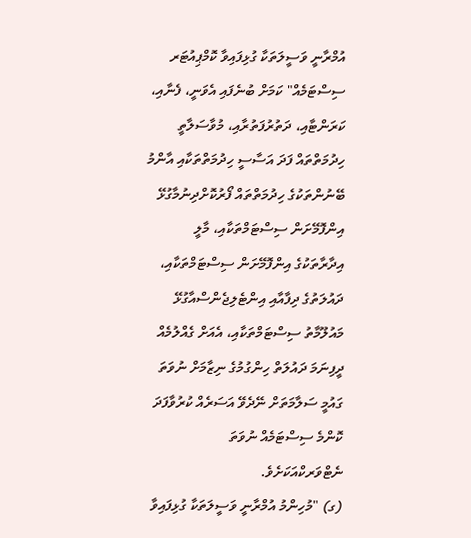އުމްރާނީ ވަސީލަތަކާ ގުޅިފައިވާ ކޮމްޕިއުޓަރ ސިސްޓަމެއް" ކަމަށް ބުނެފައި އެވަނީ، ފެނާއި، ކަރަންޓާއި، ދަތުރުފަތުރާއި، މުވާސަލާތީ ހިދުމަތްތައް ފަދަ އަސާސީ ހިދުމަތްތަކާއި އާންމު ބޭނުންތަކުގެ ހިދުމަތްތައް ފޯރުކޮށްދިނުމާގުޅޭ އިންފޮމޭށަން ސިސްޓަމްތަކާއި، މާލީ އިދާރާތަކުގެ އިންފޮމޭށަން ސިސްޓަމްތަކާއި، ދައުލަތުގެ ދިފާއާއި އިންޓެލިޖެންސްއާގުޅޭ މައުލޫމާތު ސިސްޓަމްތަކާއި، އެއަށް ގެއްލުމެއް ދީފިނަމަ ދައުލަތް ހިންގުމުގެ ނިޒާމަށް ނުވަތަ ގައުމީ ސަލާމަތަށް ނޭދެވޭ އަސަރެއް ކުރުވާފަދަ ކޮންމެ ސިސްޓަމެއް ނުވަތަ ނެޓްވަރކްއަކަށެވެ.
(ގ) "މުހިންމު އުމްރާނީ ވަސީލަތަކާ ގުޅިފައިވާ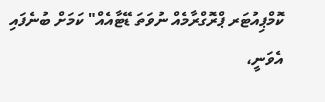ކޮމްޕިއުޓަރ ޕްރޮގްރާމެއް ނުވަތަ ޑޭޓާއެއް" ކަމަށް ބުނެފައި އެވަނީ،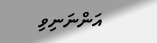އަންނަނިވި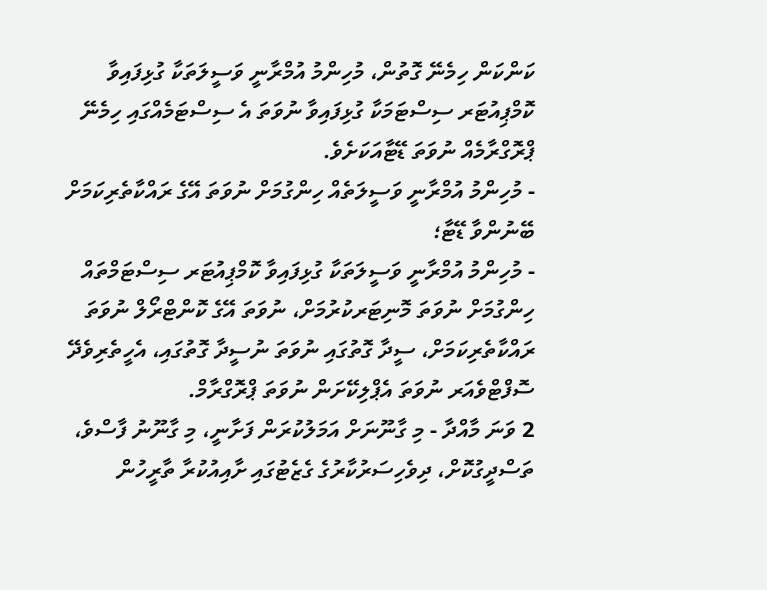ކަންކަން ހިމެނޭ ގޮތުން، މުހިންމު އުމްރާނީ ވަސީލަތަކާ ގުޅިފައިވާ ކޮމްޕިއުޓަރ ސިސްޓަމަކާ ގުޅިފައިވާ ނުވަތަ އެ ސިސްޓަމެއްގައި ހިމެނޭ ޕްރޮގްރާމެއް ނުވަތަ ޑޭޓާއަކަށެވެ.
- މުހިންމު އުމްރާނީ ވަސީލަތެއް ހިންގުމަށް ނުވަތަ އޭގެ ރައްކާތެރިކަމަށް ބޭނުންވާ ޑޭޓާ؛
- މުހިންމު އުމްރާނީ ވަސީލަތަކާ ގުޅިފައިވާ ކޮމްޕިއުޓަރ ސިސްޓަމްތައް ހިންގުމަށް ނުވަތަ މޮނިޓަރކުރުމަށް، ނުވަތަ އޭގެ ކޮންޓްރޯލް ނުވަތަ ރައްކާތެރިކަމަށް، ސީދާ ގޮތުގައި ނުވަތަ ނުސީދާ ގޮތުގައި، އެހީތެރިވެދޭ ސޮފްޓްވެއަރ ނުވަތަ އެޕްލިކޭށަން ނުވަތަ ޕްރޮގްރާމް.
2 ވަނަ މާއްދާ - މި ގާނޫނަށް އަމަލުކުރަން ފަށާނީ، މި ގާނޫނު ފާސްވެ، ތަސްދީގުކޮށް، ދިވެހިސަރުކާރުގެ ގެޒެޓުގައި ށާއިއުކުރާ ތާރީހުން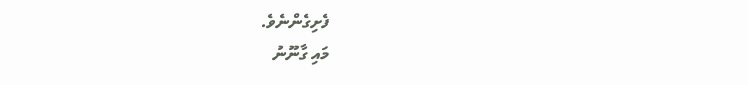ފެށިގެންނެވެ.
މައި ގާނޫނު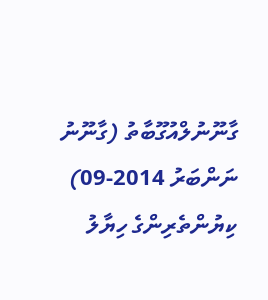ގާނޫނުލްއުގޫބާތު (ގާނޫނު ނަންބަރު 2014-09)
ކިޔުންތެރިންގެ ހިޔާލު